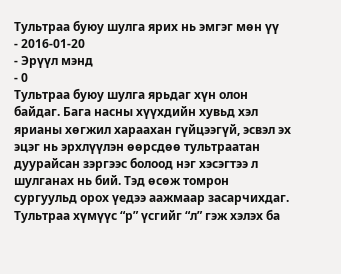Тультраа буюу шулга ярих нь эмгэг мөн үү
- 2016-01-20
- Эрүүл мэнд
- 0
Тультраа буюу шулга ярьдаг хүн олон байдаг. Бага насны хүүхдийн хувьд хэл ярианы хөгжил хараахан гүйцээгүй, эсвэл эх эцэг нь эрхлүүлэн өөрсдөө тультраатан дуурайсан зэргээс болоод нэг хэсэгтээ л шулганах нь бий. Тэд өсөж томрон сургуульд орох үедээ аажмаар засарчихдаг. Тультраа хүмүүс “р” үсгийг “л” гэж хэлэх ба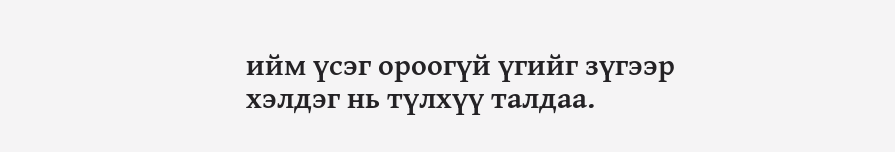ийм үсэг ороогүй үгийг зүгээр хэлдэг нь түлхүү талдаа.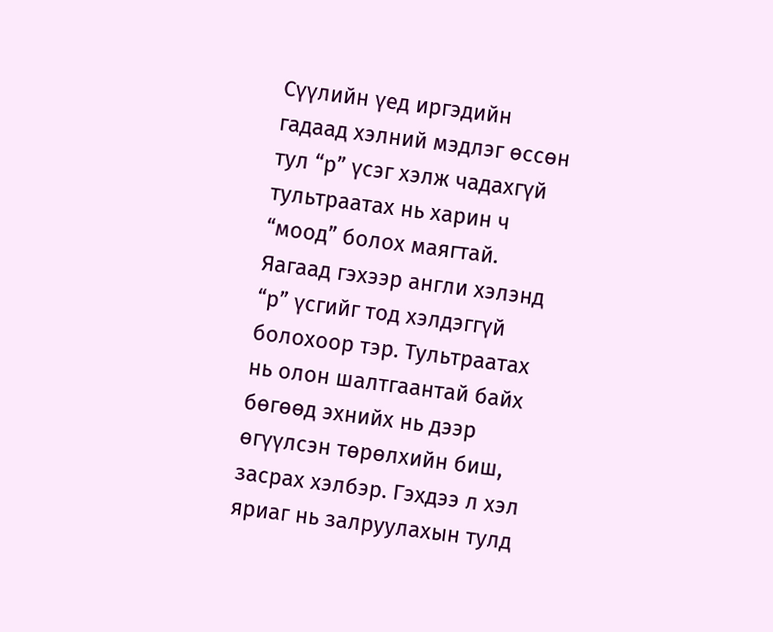Сүүлийн үед иргэдийн гадаад хэлний мэдлэг өссөн тул “р” үсэг хэлж чадахгүй тультраатах нь харин ч “моод” болох маягтай. Яагаад гэхээр англи хэлэнд “р” үсгийг тод хэлдэггүй болохоор тэр. Тультраатах нь олон шалтгаантай байх бөгөөд эхнийх нь дээр өгүүлсэн төрөлхийн биш, засрах хэлбэр. Гэхдээ л хэл яриаг нь залруулахын тулд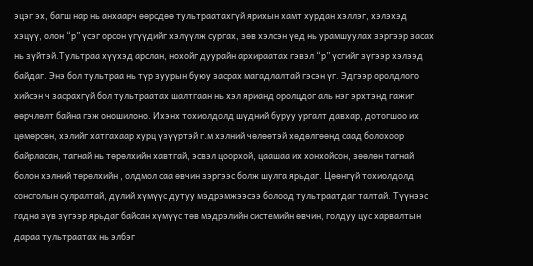эцэг эх, багш нар нь анхаарч өөрсдөө тультраатахгүй ярихын хамт хурдан хэллэг, хэлэхэд хэцүү, олон “р” үсэг орсон үгүүдийг хэлүүлж сургах, зөв хэлсэн үед нь урамшуулах зэргээр засах нь зүйтэй.Тультраа хүүхэд арслан, нохойг дуурайн архираатах гэвэл “р” үсгийг зүгээр хэлээд байдаг. Энэ бол тультраа нь түр зуурын буюу засрах магадлалтай гэсэн үг. Эдгээр оролдлого хийсэн ч засрахгүй бол тультраатах шалтгаан нь хэл ярианд оролцдог аль нэг эрхтэнд гажиг өөрчлөлт байна гэж оношилоно. Ихэнх тохиолдолд шүдний буруу ургалт давхар, дотогшоо их цөмөрсөн, хэлийг хатгахаар хурц үзүүртэй г.м хэлний чөлөөтэй хөдөлгөөнд саад болохоор байрласан, тагнай нь төрөлхийн хавтгай, эсвэл цоорхой, цаашаа их хонхойсон, зөөлөн тагнай болон хэлний төрөлхийн , олдмол саа өвчин зэргээс болж шулга ярьдаг. Цөөнгүй тохиолдолд сонсголын сулралтай, дүлий хүмүүс дутуу мэдрэмжээсээ болоод тультраатдаг талтай. Түүнээс гадна зүв зүгээр ярьдаг байсан хүмүүс төв мэдрэлийн системийн өвчин, голдуу цус харвалтын дараа тультраатах нь элбэг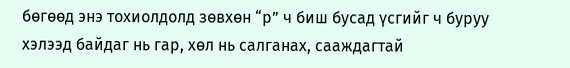бөгөөд энэ тохиолдолд зөвхөн “р” ч биш бусад үсгийг ч буруу хэлээд байдаг нь гар, хөл нь салганах, сааждагтай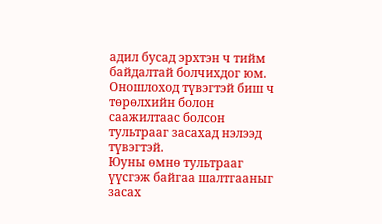адил бусад эрхтэн ч тийм байдалтай болчихдог юм. Оношлоход түвэгтэй биш ч төрөлхийн болон саажилтаас болсон тультрааг засахад нэлээд түвэгтэй.
Юуны өмнө тультрааг үүсгэж байгаа шалтгааныг засах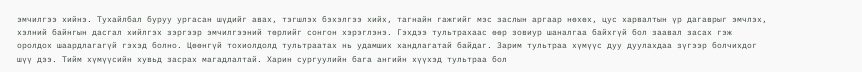эмчилгээ хийнэ. Тухайлбал буруу ургасан шүдийг авах, тэгшлэх бэхэлгээ хийх, тагнайн гажгийг мэс заслын аргаар нөхөх, цус харвалтын үр дагаврыг эмчлэх, хэлний байнгын дасгал хийлгэх зэргээр эмчилгээний төрлийг сонгон хэрэглэнэ. Гэхдээ тультрахаас өөр зовиур шаналгаа байхгүй бол заавал засах гэж оролдох шаардлагагүй гэхэд болно. Цөөнгүй тохиолдолд тультраатах нь удамших хандлагатай байдаг. Зарим тультраа хүмүүс дуу дуулахдаа зүгээр болчихдог шүү дээ. Тийм хүмүүсийн хувьд засрах магадлалтай. Харин сургуулийн бага ангийн хүүхэд тультраа бол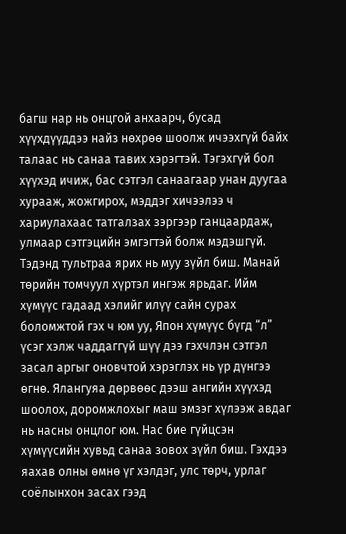багш нар нь онцгой анхаарч, бусад хүүхдүүддээ найз нөхрөө шоолж ичээхгүй байх талаас нь санаа тавих хэрэгтэй. Тэгэхгүй бол хүүхэд ичиж, бас сэтгэл санаагаар унан дуугаа хурааж, жожгирох, мэддэг хичээлээ ч хариулахаас татгалзах зэргээр ганцаардаж, улмаар сэтгэцийн эмгэгтэй болж мэдэшгүй. Тэдэнд тультраа ярих нь муу зүйл биш. Манай төрийн томчуул хүртэл ингэж ярьдаг. Ийм хүмүүс гадаад хэлийг илүү сайн сурах боломжтой гэх ч юм уу, Япон хүмүүс бүгд “л” үсэг хэлж чаддаггүй шүү дээ гэхчлэн сэтгэл засал аргыг оновчтой хэрэглэх нь үр дүнгээ өгнө. Ялангуяа дөрвөөс дээш ангийн хүүхэд шоолох, доромжлохыг маш эмзэг хүлээж авдаг нь насны онцлог юм. Нас бие гүйцсэн хүмүүсийн хувьд санаа зовох зүйл биш. Гэхдээ яахав олны өмнө үг хэлдэг, улс төрч, урлаг соёлынхон засах гээд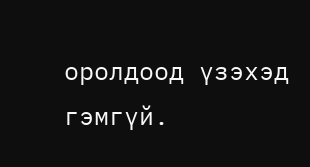оролдоод үзэхэд гэмгүй.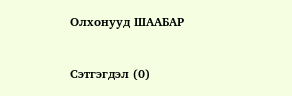Олхонууд ШААБАР


Сэтгэгдэл (0)